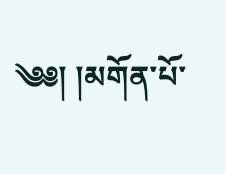༄༅། །མགོན་པོ་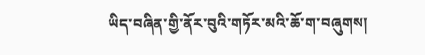ཡིད་བཞིན་གྱི་ནོར་བུའི་གཏོར་མའི་ཆོ་ག་བཞུགས།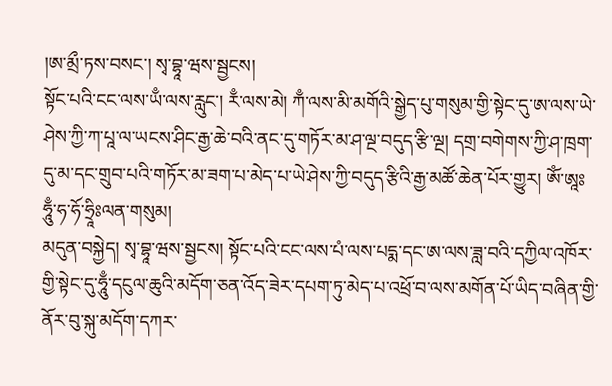།ཨ་མྲྀ་ཏས་བསང་། སྭ་བྷཱ་ཝས་སྦྱངས།
སྟོང་པའི་ངང་ལས་ཡྃ་ལས་རླུང་། རྃ་ལས་མེ། ཀྃ་ལས་མི་མགོའི་སྒྱེད་པུ་གསུམ་གྱི་སྟེང་དུ་ཨ་ལས་ཡེ་ཤེས་ཀྱི་ཀ་པཱ་ལ་ཡངས་ཤིང་རྒྱ་ཆེ་བའི་ནང་དུ་གཏོར་མ་ཤ་ལྔ་བདུད་རྩི་ལྔ། དགྲ་བགེགས་ཀྱི་ཤ་ཁྲག་དུ་མ་དང་གྲུབ་པའི་གཏོར་མ་ཟག་པ་མེད་པ་ཡེ་ཤེས་ཀྱི་བདུད་རྩིའི་རྒྱ་མཚོ་ཆེན་པོར་གྱུར། ཨོཾ་ཨཱཿཧཱུྃ་ཧ་ཧོ་ཧྲཱིཿལན་གསུམ།
མདུན་བསྐྱེད། སྭ་བྷཱ་ཝས་སྦྱངས། སྟོང་པའི་ངང་ལས་པཾ་ལས་པདྨ་དང་ཨ་ལས་ཟླ་བའི་དཀྱིལ་འཁོར་གྱི་སྟེང་དུ་ཧཱུྃ་དངུལ་ཆུའི་མདོག་ཅན་འོད་ཟེར་དཔག་ཏུ་མེད་པ་འཕྲོ་བ་ལས་མགོན་པོ་ཡིད་བཞིན་གྱི་ནོར་བུ་སྐུ་མདོག་དཀར་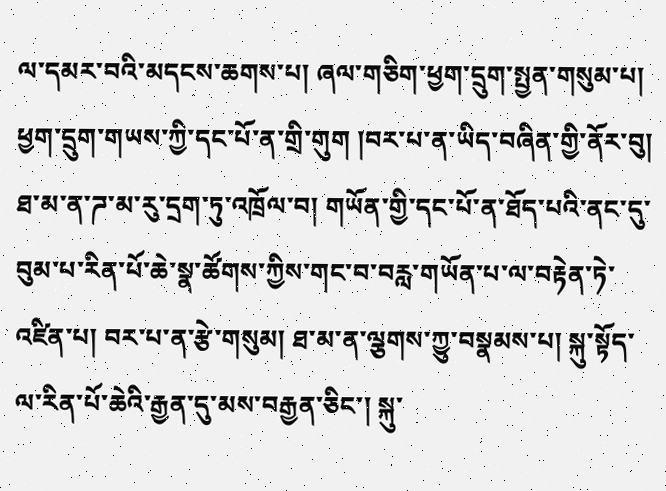ལ་དམར་བའི་མདངས་ཆགས་པ། ཞལ་གཅིག་ཕྱག་དྲུག་སྤྱན་གསུམ་པ། ཕྱག་དྲུག་གཡས་ཀྱི་དང་པོ་ན་གྲི་གུག །བར་པ་ན་ཡིད་བཞིན་གྱི་ནོར་བུ། ཐ་མ་ན་ཌ་མ་རུ་དྲག་ཏུ་འཁྲོལ་བ། གཡོན་གྱི་དང་པོ་ན་ཐོད་པའི་ནང་དུ་བུམ་པ་རིན་པོ་ཆེ་སྣ་ཚོགས་ཀྱིས་གང་བ་བརླ་གཡོན་པ་ལ་བརྟེན་ཏེ་འཛིན་པ། བར་པ་ན་རྩེ་གསུམ། ཐ་མ་ན་ལྕགས་ཀྱུ་བསྣམས་པ། སྐུ་སྟོད་ལ་རིན་པོ་ཆེའི་རྒྱན་དུ་མས་བརྒྱན་ཅིང་། སྐུ་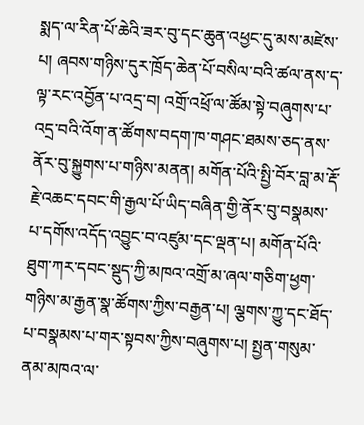སྨད་ལ་རིན་པོ་ཆེའི་ཟར་བུ་དང་ཆུན་འཕྱང་དུ་མས་མཛེས་པ། ཞབས་གཉིས་དུར་ཁྲོད་ཆེན་པོ་བསིལ་བའི་ཚལ་ནས་ད་ལྟ་རང་འབྱོན་པ་འདྲ་བ། འགྲོ་འཕྲོ་ལ་ཚོམ་སྟེ་བཞུགས་པ་འདྲ་བའི་འོག་ན་ཚོགས་བདག་ཁ་གཤང་ཐམས་ཅད་ནས་ནོར་བུ་སྐྱུགས་པ་གཉིས་མནན། མགོན་པོའི་སྤྱི་བོར་བླ་མ་རྡོ་རྗེ་འཆང་དབང་གི་རྒྱལ་པོ་ཡིད་བཞིན་གྱི་ནོར་བུ་བསྣམས་པ་དགོས་འདོད་འབྱུང་བ་འཛུམ་དང་ལྡན་པ། མགོན་པོའི་ཐུག་ཀར་དབང་སྡུད་ཀྱི་མཁའ་འགྲོ་མ་ཞལ་གཅིག་ཕྱག་གཉིས་མ་རྒྱན་སྣ་ཚོགས་ཀྱིས་བརྒྱན་པ། ལྕགས་ཀྱུ་དང་ཐོད་པ་བསྣམས་པ་གར་སྟབས་ཀྱིས་བཞུགས་པ། སྤྱན་གསུམ་ནམ་མཁའ་ལ་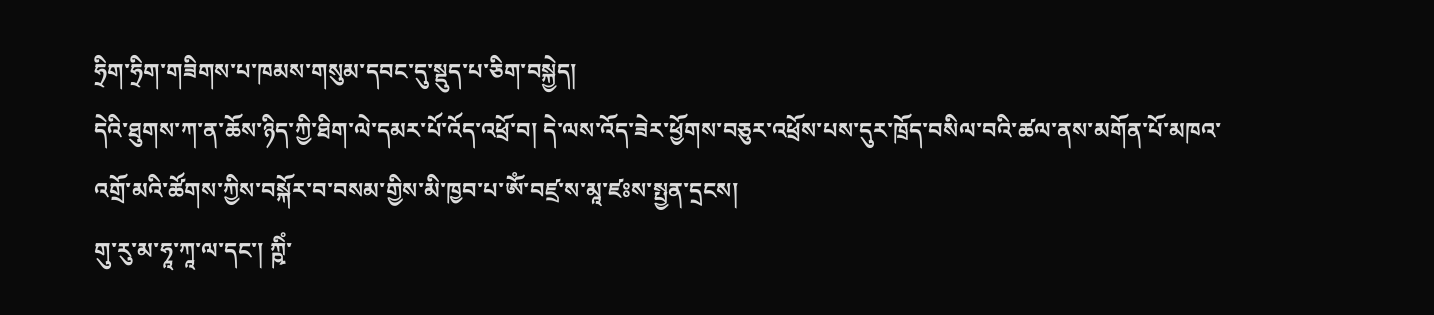ཧྲིག་ཧྲིག་གཟིགས་པ་ཁམས་གསུམ་དབང་དུ་སྡུད་པ་ཅིག་བསྐྱེད།
དེའི་ཐུགས་ཀ་ན་ཆོས་ཉིད་ཀྱི་ཐིག་ལེ་དམར་པོ་འོད་འཕྲོ་བ། དེ་ལས་འོད་ཟེར་ཕྱོགས་བཅུར་འཕྲོས་པས་དུར་ཁྲོད་བསིལ་བའི་ཚལ་ནས་མགོན་པོ་མཁའ་འགྲོ་མའི་ཚོགས་ཀྱིས་བསྐོར་བ་བསམ་གྱིས་མི་ཁྱབ་པ་ཨོཾ་བཛྲ་ས་མཱ་ཛཿས་སྤྱན་དྲངས།
གུ་རུ་མ་ཧཱ་ཀཱ་ལ་དང་། ཀྵིཾ་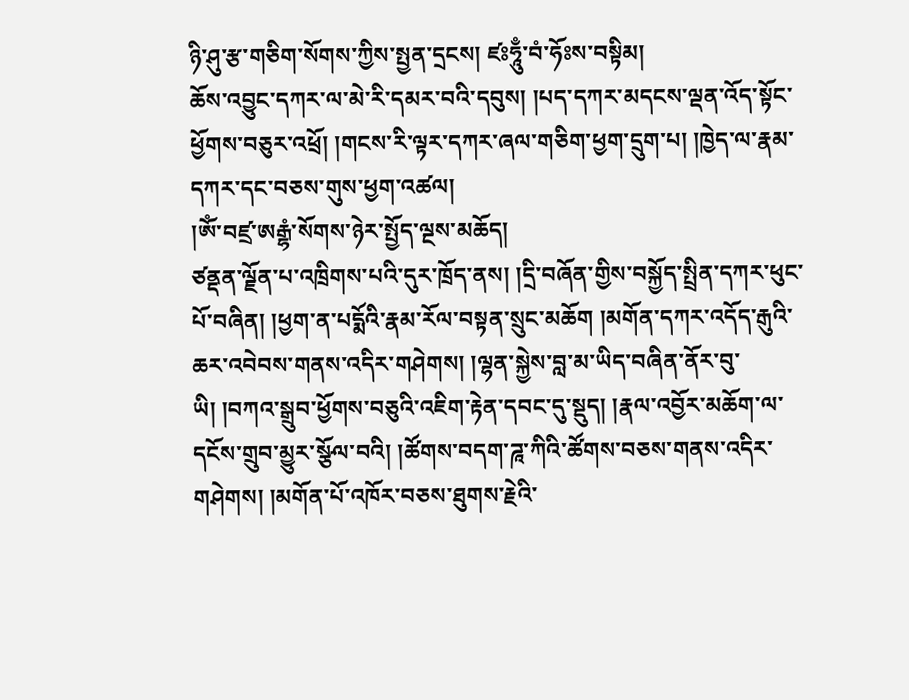ཉི་ཤུ་རྩ་གཅིག་སོགས་ཀྱིས་སྤྱན་དྲངས། ཛཿཧཱུྃ་བཾ་ཧོཿས་བསྟིམ།
ཆོས་འབྱུང་དཀར་ལ་མེ་རི་དམར་བའི་དབུས། །པད་དཀར་མདངས་ལྡན་འོད་སྟོང་ཕྱོགས་བཅུར་འཕྲོ། །གངས་རི་ལྟར་དཀར་ཞལ་གཅིག་ཕྱག་དྲུག་པ། །ཁྱེད་ལ་རྣམ་དཀར་དང་བཅས་གུས་ཕྱག་འཚལ།
།ཨོཾ་བཛྲ་ཨརྒྷཾ་སོགས་ཉེར་སྤྱོད་ལྔས་མཆོད།
ཙནྡན་ལྗོན་པ་འཁྲིགས་པའི་དུར་ཁྲོད་ནས། །དྲི་བཞོན་གྱིས་བསྐྱོད་སྤྲིན་དཀར་ཕུང་པོ་བཞིན། །ཕྱག་ན་པདྨོའི་རྣམ་རོལ་བསྟན་སྲུང་མཆོག །མགོན་དཀར་འདོད་རྒུའི་ཆར་འབེབས་གནས་འདིར་གཤེགས། །ལྷན་སྐྱེས་བླ་མ་ཡིད་བཞིན་ནོར་བུ་ཡི། །བཀའ་སྒྲུབ་ཕྱོགས་བཅུའི་འཇིག་རྟེན་དབང་དུ་སྡུད། །རྣལ་འབྱོར་མཆོག་ལ་དངོས་གྲུབ་མྱུར་སྩོལ་བའི། །ཚོགས་བདག་ཌཱ་ཀིའི་ཚོགས་བཅས་གནས་འདིར་གཤེགས། །མགོན་པོ་འཁོར་བཅས་ཐུགས་རྗེའི་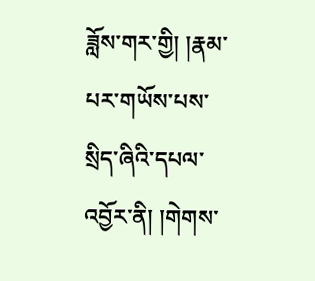ཟློས་གར་གྱི། །རྣམ་པར་གཡོས་པས་སྲིད་ཞིའི་དཔལ་འབྱོར་ནི། །གེགས་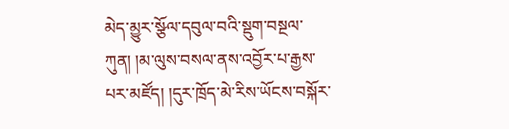མེད་མྱུར་སྩོལ་དབུལ་བའི་སྡུག་བསྔལ་ཀུན། །མ་ལུས་བསལ་ནས་འབྱོར་པ་རྒྱས་པར་མཛོད། །དུར་ཁྲོད་མེ་རིས་ཡོངས་བསྐོར་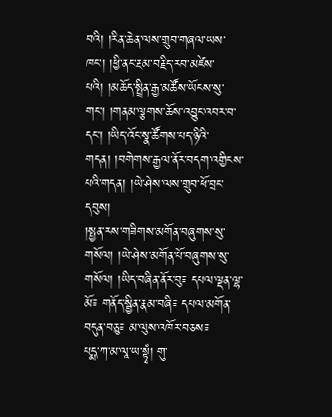བའི། །རིན་ཆེན་ལས་གྲུབ་གཞལ་ཡས་ཁང་། །ཕྱི་ནང་རྔམ་བརྗིད་རབ་མཛེས་པའི། །མཆོད་སྤྲིན་རྒྱ་མཚོས་ཡོངས་སུ་གང་། །གནམ་ལྕགས་ཆོས་འབྱུང་འབར་བ་དང་། །ཡིད་འོང་སྣ་ཚོགས་པད་ཉིའི་གདན། །བགེགས་རྒྱལ་ནོར་བདག་འགྱིངས་པའི་གདན། །ཡེ་ཤེས་ལས་གྲུབ་ཕོ་བྲང་དབུས།
།སྤྱན་རས་གཟིགས་མགོན་བཞུགས་སུ་གསོལ། །ཡེ་ཤེས་མགོན་པོ་བཞུགས་སུ་གསོལ། །ཡིད་བཞིན་ནོར་བུ༴ དཔལ་ལྡན་ལྷ་མོ༴ གནོད་སྦྱིན་རྣམ་བཞི༴ དཔལ་མགོན་བདུན་བཅུ༴ མ་ལུས་འཁོར་བཅས༴
པདྨ་ཀ་མ་ལཱ་ཡ་སྟྭཾ། གུ་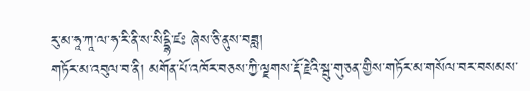རུ་མ་ཧཱ་ཀཱ་ལ་ཧ་རི་ནི་ས་སིདྡྷི་ཛཿ ཞེས་ཅི་ནུས་བཟླ།
གཏོར་མ་འབུལ་བ་ནི། མགོན་པོ་འཁོར་བཅས་ཀྱི་ལྗགས་རྡོ་རྗེའི་སྦུ་གུ་ཅན་གྱིས་གཏོར་མ་གསོལ་བར་བསམས་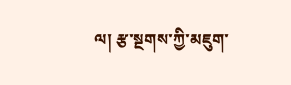ལ། རྩ་སྔགས་ཀྱི་མཇུག་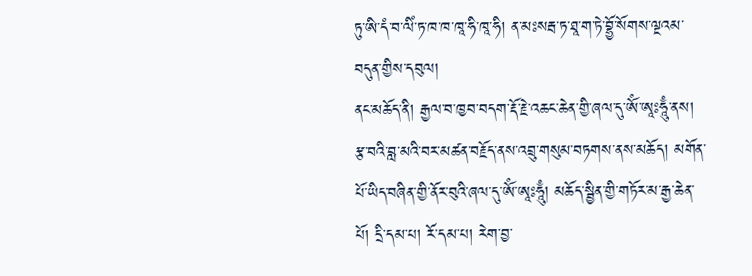ཏུ་ཨི་དཾ་བ་ལིཾ་ཏ་ཁ་ཁ་ཁཱ་ཧི་ཁཱ་ཧི། ན་མཿསརྦ་ཏ་ཐཱ་ག་ཏེ་བྷྱོ་སོགས་ལྔའམ་བདུན་གྱིས་དབུལ།
ནང་མཆོད་ནི། རྒྱལ་བ་ཁྱབ་བདག་རྡོ་རྗེ་འཆང་ཆེན་གྱི་ཞལ་དུ་ཨོཾ་ཨཱཿཧཱུྃ་ནས། རྩ་བའི་བླ་མའི་བར་མཚན་བརྗོད་ནས་འབྲུ་གསུམ་བཏགས་ནས་མཆོད། མགོན་པོ་ཡིད་བཞིན་གྱི་ནོར་བུའི་ཞལ་དུ་ཨོཾ་ཨཱཿཧཱུྃ། མཆོད་སྦྱིན་གྱི་གཏོར་མ་རྒྱ་ཆེན་པོ། དྲི་དམ་པ། རོ་དམ་པ། རེག་བྱ་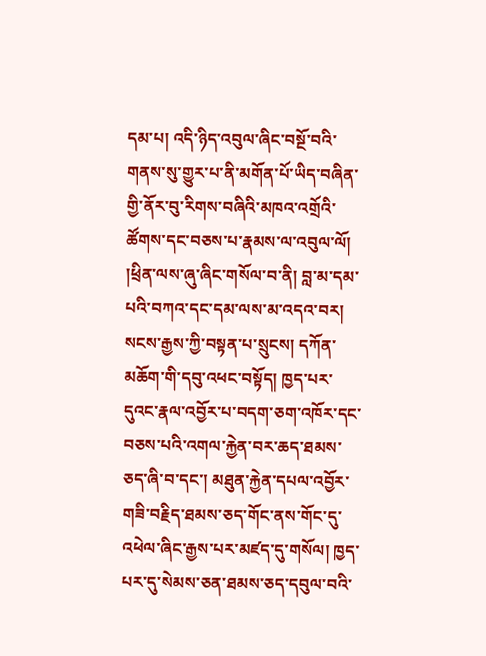དམ་པ། འདི་ཉིད་འབུལ་ཞིང་བསྔོ་བའི་གནས་སུ་གྱུར་པ་ནི་མགོན་པོ་ཡིད་བཞིན་གྱི་ནོར་བུ་རིགས་བཞིའི་མཁའ་འགྲོའི་ཚོགས་དང་བཅས་པ་རྣམས་ལ་འབུལ་ལོ།
།ཕྲིན་ལས་ཞུ་ཞིང་གསོལ་བ་ནི། བླ་མ་དམ་པའི་བཀའ་དང་དམ་ལས་མ་འདའ་བར། སངས་རྒྱས་ཀྱི་བསྟན་པ་སྲུངས། དཀོན་མཆོག་གི་དབུ་འཕང་བསྟོད། ཁྱད་པར་དུའང་རྣལ་འབྱོར་པ་བདག་ཅག་འཁོར་དང་བཅས་པའི་འགལ་རྐྱེན་བར་ཆད་ཐམས་ཅད་ཞི་བ་དང་། མཐུན་རྐྱེན་དཔལ་འབྱོར་གཟི་བརྗིད་ཐམས་ཅད་གོང་ནས་གོང་དུ་འཕེལ་ཞིང་རྒྱས་པར་མཛད་དུ་གསོལ། ཁྱད་པར་དུ་སེམས་ཅན་ཐམས་ཅད་དབུལ་བའི་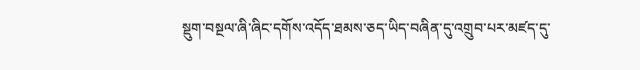སྡུག་བསྔལ་ཞི་ཞིང་དགོས་འདོད་ཐམས་ཅད་ཡིད་བཞིན་དུ་འགྲུབ་པར་མཛད་དུ་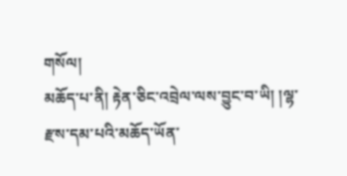གསོལ།
མཆོད་པ་ནི། རྟེན་ཅིང་འབྲེལ་ལས་བྱུང་བ་ཡི། །ལྷ་རྫས་དམ་པའི་མཆོད་ཡོན་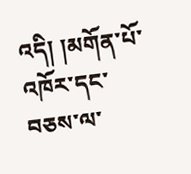འདི། །མགོན་པོ་འཁོར་དང་བཅས་ལ་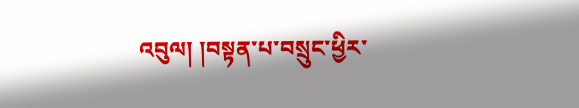འབུལ། །བསྟན་པ་བསྲུང་ཕྱིར་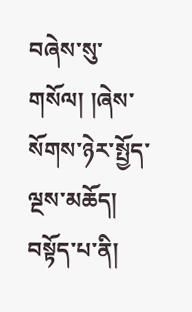བཞེས་སུ་གསོལ། །ཞེས་སོགས་ཉེར་སྤྱོད་ལྔས་མཆོད།
བསྟོད་པ་ནི།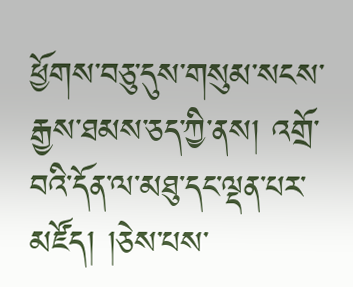ཕྱོགས་བཅུ་དུས་གསུམ་སངས་རྒྱས་ཐམས་ཅད་ཀྱི་ནས། འགྲོ་བའི་དོན་ལ་མཐུ་དང་ལྡན་པར་མཛོད། །ཅེས་པས་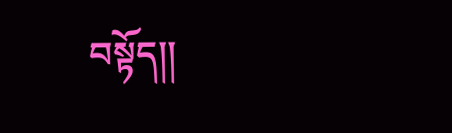བསྟོད།།